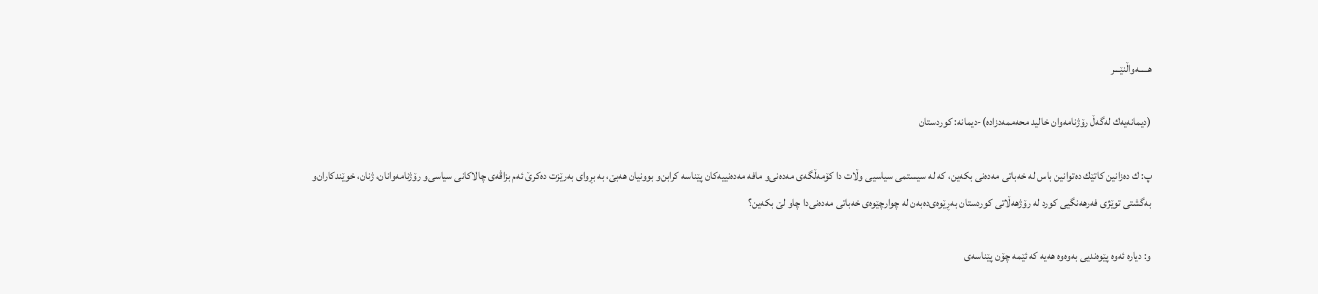هـــــه‌واڵنێـــر

(دیمانه‌یه‌ك له‌گه‌ڵ‌ رۆژنامه‌وان خالید محه‌ممه‌دزاده‌)-دیمانه‌: كوردستان

پ: ك ده‌زانین كاتێك ده‌توانین باس له‌ خه‌باتی‌ مه‌ده‌نی‌ بكه‌ین، كه‌ له‌ سیستمی‌ سیاسیی‌ وڵات دا كۆمه‌ڵگه‌ی‌ مه‌ده‌نی‌‌و مافه‌ مه‌ده‌نییه‌كان پێناسه‌ كرابن‌و بوونیان هه‌بێ‌، به‌ بڕوای‌ به‌رێزت ده‌كرێ‌ ئه‌م بزاڤه‌ی‌ چالاكانی‌ سیاسی‌‌و رۆژنامه‌وانان، ژنان، خوێندكاران‌و به‌گشتی‌ توێژی‌ فه‌رهه‌نگیی‌ كورد له‌ رۆژهه‌ڵاتی‌ كوردستان به‌ڕێوه‌ی‌ده‌به‌ن له‌ چوارچێوه‌ی‌ خه‌باتی‌ مه‌ده‌نی‌دا چاو لێ‌ بكه‌ین؟

و: دیاره‌ ئه‌وه‌ پێوه‌ندیی‌ به‌وه‌وه هه‌یه‌ كه‌ ئێمه‌ چۆن پێناسه‌ی‌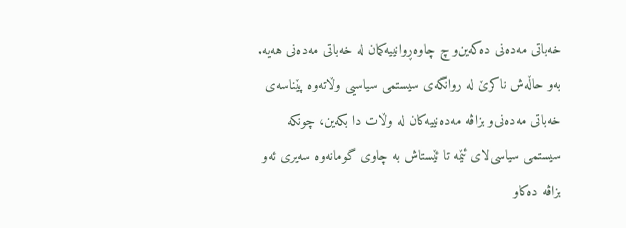خه‌باتی‌ مه‌ده‌نی‌ ده‌كه‌ین‌و چ چاوه‌ڕوانییه‌كمان له‌ خه‌باتی‌ مه‌ده‌نی‌ هه‌یه‌. به‌و حاڵه‌ش ناكرێ‌ له‌ روانگه‌ی‌ سیستمی‌ سیاسيی‌ وڵاته‌وه‌ پێناسه‌ی‌ خه‌باتی‌ مه‌ده‌نی‌‌و بزاڤه‌ مه‌ده‌نیيه‌كان له‌ و‌ڵات دا بكه‌ین، چونكه سیستمی‌ سیاسی‌لای‌ ئێمه‌ تا ئێستاش به‌ چاوی‌ گومانه‌وه‌ سه‌یری‌ ئه‌و بزاڤه‌ ده‌كاو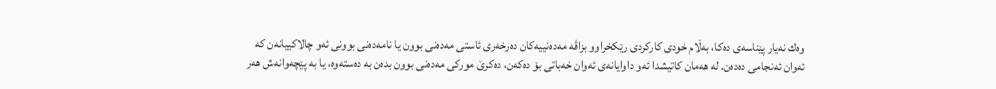وه‌ك نه‌یار پێناسه‌ی‌ ده‌كا، به‌ڵام خودی‌ كاركردی‌ رێكخراو‌و بزاڤه‌ مه‌ده‌نیيه‌كان ده‌رخه‌ری‌ ئاستی‌ مه‌ده‌نی بوون یا نامه‌ده‌نی بوونی‌ ئه‌و چا‌لاكیيانه‌ن كه‌ ئه‌وان ئه‌نجامی‌ ده‌ده‌ن. له‌ هه‌مان كاتیشدا ئه‌و داوایانه‌ی‌ ئه‌وان خه‌باتی‌ بۆ ده‌كه‌ن، ده‌كرێ موركی‌ مه‌ده‌نی‌ بوون بده‌ن به‌ ده‌سته‌وه‌، یا به‌ پێچه‌وانه‌ش هه‌ر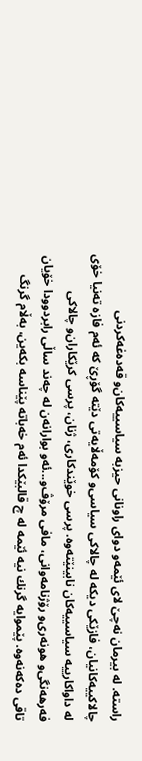راسته‌. له‌ بیرمان نه‌چێ‌ ‌لای‌ ئێمه‌‌و دوای‌ راونانی‌ حیزبه‌ سیاسييه‌كان‌و قه‌ده‌غه‌كردنی‌ چا‌لاكییه‌كانیان، فازێكی‌ دیكه‌ له‌ چا‌لاكی‌ سیاسی‌‌و كۆمه‌ڵایه‌تی‌ دێته‌ گۆڕێ‌ كه‌ ئه‌م فازه‌ ته‌نیا خۆی‌ له‌ داواكاريیه‌ سیاسیيه‌كان نابینێته‌وه‌. پرسی‌ خوێندكاری‌، ژنان، پرسی‌ كرێكاران‌و چا‌لاكی‌ فه‌رهه‌نگی‌‌و هونه‌ری‌‌و رۆژنامه‌وانی‌، مافی‌ مرۆڤ‌و...ئه‌و بوارانه‌ن له‌ چه‌ند ساڵی‌ رابردوودا خۆیان تاقی‌ ده‌كه‌نه‌وه‌. پێموایه‌ گرنك نیه‌ ئێمه‌ له‌ چ قالبێكدا ئه‌م خه‌باته‌ پێناسه‌ بكه‌ین، به‌ڵام گرنگ‌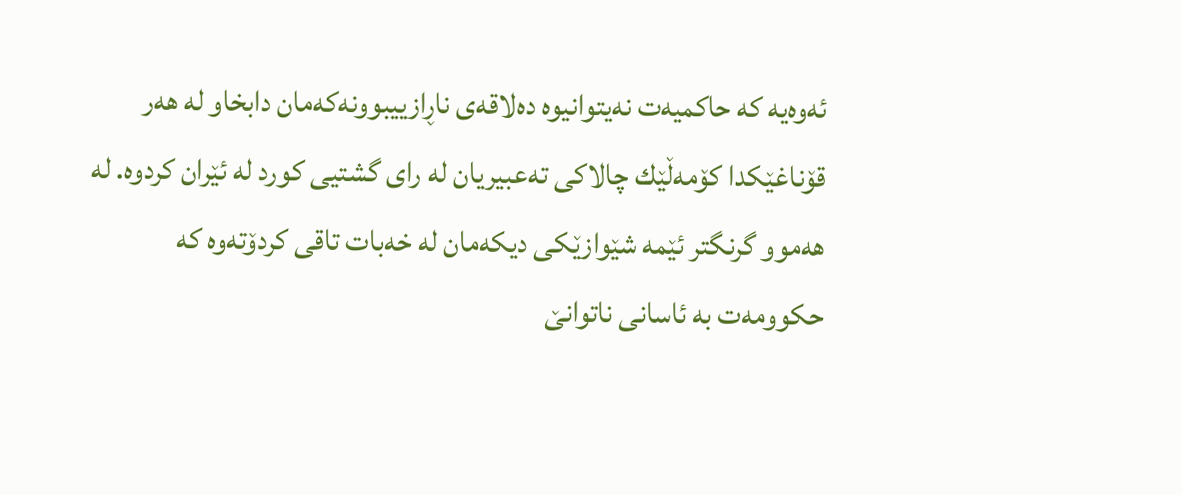ئه‌وه‌یه‌ كه‌ حاكمیه‌ت نه‌یتوانیوه‌ ده‌لاقه‌ی‌ ناڕازییبوونه‌كه‌مان دابخا‌و له‌ هه‌ر قۆناغێكدا كۆمه‌ڵێك چا‌لاكی‌ ته‌عبیریان له‌ رای‌ گشتيی‌ كورد له‌ ئێران كردوه‌. له‌ هه‌موو گرنگتر ئێمه‌ شێوازێكی‌ دیكه‌مان له‌ خه‌بات تاقی‌ كردۆته‌وه‌ كه‌ حكوومه‌ت به‌ ئاسانی‌ ناتوانێ‌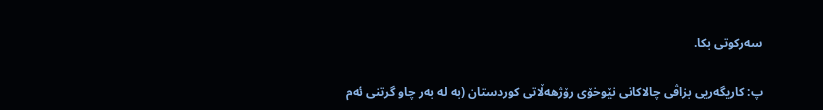سه‌ركوتی‌ بكا.

پ: كاریگه‌ریی‌ بزاڤی‌ چالاكانی‌ نێوخۆی‌ رۆژهه‌ڵاتی‌ كوردستان (به‌ له‌ به‌ر چاو گرتنی‌ ئه‌م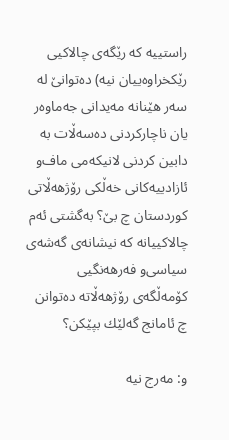راستییه‌ كه‌ رێگه‌ی‌ چالاكیی‌ رێكخراوه‌ییان نیه‌) ده‌توانێ‌ له‌ سه‌ر هێنانه‌ مه‌یدانی‌ جه‌ماوه‌ر یان ناچاركردنی‌ ده‌سه‌ڵات به‌ دابین كردنی‌ لانیكه‌می‌ ماف‌و ئازادییه‌كانی‌ خه‌ڵكی‌ رۆژهه‌ڵاتی‌ كوردستان چ بێ‌؟ به‌گشتی‌ ئه‌م چالاكییانه‌ كه‌ نیشانه‌ی‌ گه‌شه‌ی‌ سیاسی‌‌و فه‌رهه‌نگیی‌ كۆمه‌ڵگه‌ی‌ رۆژهه‌ڵاته‌ ده‌توانن چ ئامانج گه‌لێك بپێكن؟

و: مه‌رج نیه‌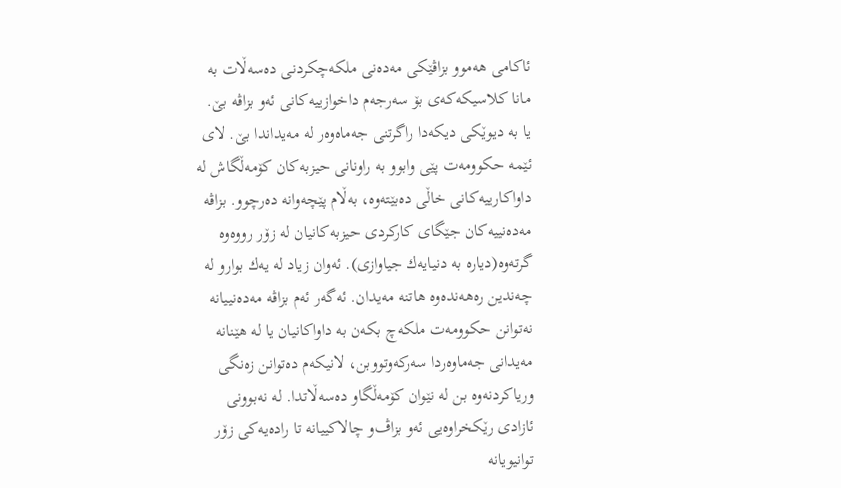ئاكامی‌ هه‌موو بزاڤێكی‌ مه‌ده‌نی‌ ملكه‌‌‌چكردنی‌ ده‌سه‌ڵات به‌ مانا كلاسیكه‌كه‌ی‌ بۆ سه‌رجه‌م داخوازییه‌كانی‌ ئه‌و بزاڤه‌ بێ. یا به‌ دیوێكی‌ دیكه‌دا راگرتنی‌ جه‌ماه‌وه‌ر له‌ مه‌یداندا بێ. لای‌ ئێمه‌ حكوومه‌ت پێی‌ وابوو به‌ راونانی‌ حیزبه‌كان كۆمه‌ڵگاش له‌ داواكارییه‌كانی‌ خاڵی‌ ده‌بێته‌وه،‌ به‌ڵام پێچه‌وانه‌ ده‌رچوو. بزاڤه‌ مه‌ده‌نیيه‌كان جێگای‌ كاركردی‌ حیزبه‌كانیان له‌ زۆر رووه‌وه‌‌ گرته‌وه‌(دیاره‌ به‌ دنیایه‌ك جیاوازی‌). ئه‌وان زیاد له‌ یه‌ك بوار‌و له‌ چه‌ندین ره‌هه‌نده‌وه‌ هاتنه‌ مه‌یدان. ئه‌گه‌ر ئه‌م بزاڤه‌ مه‌ده‌نیيانه‌ نه‌توانن حكوومه‌ت ملكه‌چ بكه‌ن به‌ داواكانیان یا له‌ هێنانه‌ مه‌یدانی‌ جه‌ماوه‌ردا سه‌ركه‌وتووبن، ‌لانیكه‌م ده‌توانن زه‌نگی‌ وریاكردنه‌وه‌ بن له‌ نێوان كۆمه‌ڵگا‌و ده‌سه‌ڵاتدا. له‌ نه‌بوونی‌ ئازادی‌ رێكخراوه‌یی‌ ئه‌و بزاڤ‌و چا‌لاكییانه‌ تا راده‌یه‌كی‌ زۆر توانیویانه‌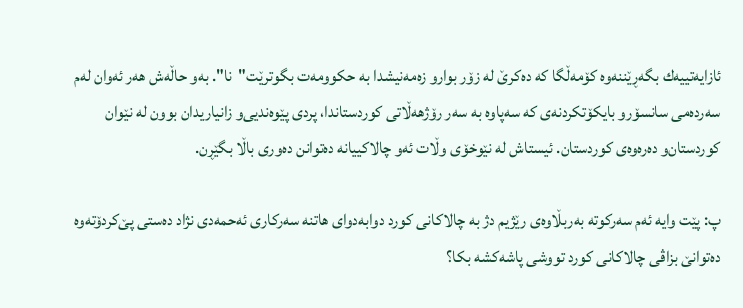ئازایه‌تییه‌ك بگه‌ڕێننه‌وه‌ كۆمه‌ڵگا كه‌ ده‌كرێ له‌ زۆر بوار‌و زه‌مه‌نیشدا به‌ حكوومه‌ت بگوترێت"نا". به‌و حاڵه‌ش هه‌ر ئه‌وان له‌م سه‌رده‌می‌ سانسۆر‌و بایكۆتكردنه‌‌ی‌ كه‌ سه‌پاوه‌ به‌ سه‌ر رۆژهه‌ڵاتی‌ كوردستاندا، پردی‌ پێوه‌ندیی‌‌و زانیاریدان بوون له‌ نێوان كوردستان‌و ده‌ره‌وه‌ی‌ كوردستان. ئیستاش له‌ نێوخۆی‌ وڵات ئه‌و چا‌لاكییانه‌ ده‌توانن ده‌وری‌ با‌ڵا بگێڕن.

پ: پێت وایه‌ ئه‌م سه‌ركوته‌ به‌ربڵاوه‌ی‌ رێژیم دژ به‌ چالاكانی‌ كورد دوابه‌دوای‌ هاتنه‌ سه‌ركاری‌ ئه‌حمه‌دی‌ نژاد ده‌ستی‌ پێ‌كردۆته‌وه‌ ده‌توانێ‌ بزاڤی‌ چالاكانی‌ كورد تووشی‌ پاشه‌كشه‌ بكا؟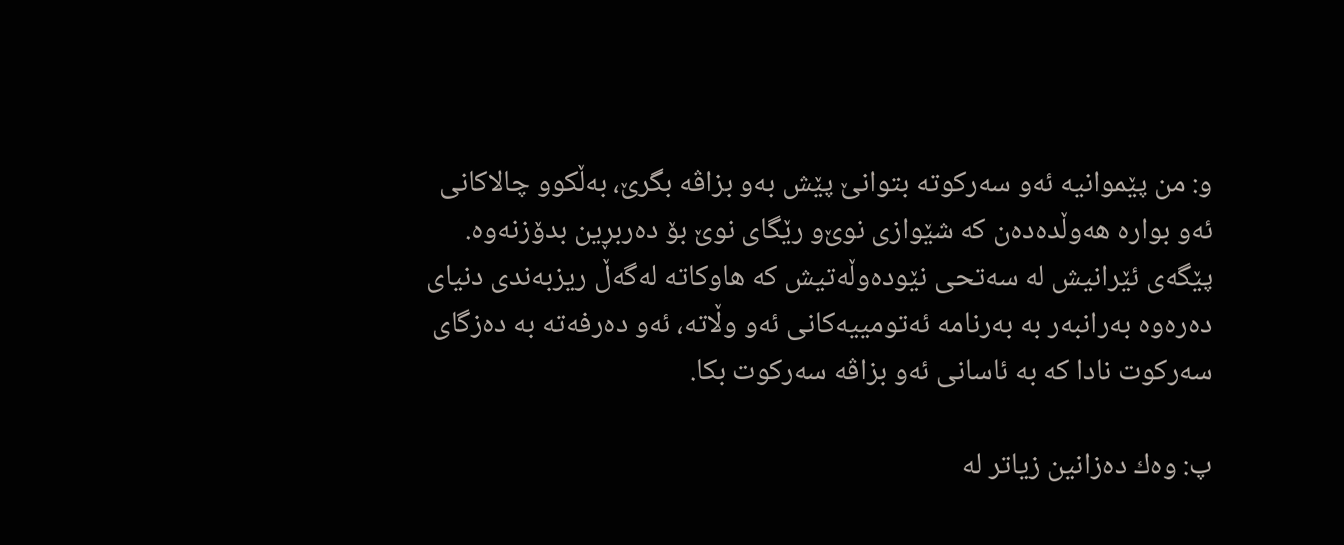و: من پێموانیه‌ ئه‌و سه‌ركوته‌ بتوانێ پێش به‌و بزاڤه‌ بگرێ، به‌ڵكوو چا‌لاكانی‌ ئه‌و بواره‌ هه‌وڵده‌ده‌ن كه‌ شێوازی‌ نوێ‌‌و رێگای‌ نوێ‌ بۆ ده‌ربڕین بدۆزنه‌وه‌. پێگه‌ی‌ ئێرانیش له‌ سه‌تحی‌ نێوده‌وڵه‌تیش كه‌ هاوكاته‌ له‌گه‌ڵ ریزبه‌ندی‌ دنیای‌ ده‌ره‌وه‌ به‌رانبه‌ر به‌ به‌رنامه‌ ئه‌توميیه‌كانی‌ ئه‌و وڵاته،‌ ئه‌و ده‌رفه‌ته‌ به‌ ده‌زگای‌ سه‌ركوت نادا كه‌ به‌ ئاسانی‌ ئه‌و بزاڤه سه‌ركوت بكا.

پ: وه‌ك ده‌زانین زیاتر له‌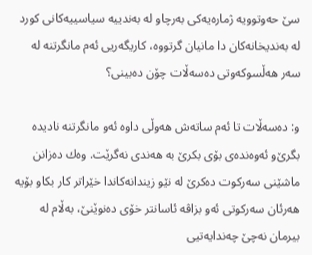سێ‌ حه‌وتوویه‌ ژماره‌یه‌كی‌ به‌رچاو له‌ به‌ندییه‌ سیاسییه‌كانی‌ كورد له‌ به‌ندیخانه‌كان دا مانیان گرتووه‌، كاریگه‌ریی‌ ئه‌م مانگرتنه‌ له‌ سه‌ر هه‌ڵسوكه‌وتی‌ ده‌سه‌ڵات چۆن ده‌بینی‌؟

و: ده‌سه‌ڵات تا ئه‌م ساته‌ش هه‌وڵی‌ داوه‌ ئه‌و مانگرتنه‌ نادیده‌ بگرێ‌و ئه‌وه‌نده‌ی‌ بۆی‌ بكرێ به‌ هه‌ندی‌ نه‌گرێت. وه‌ك ده‌زانن ماشێنی‌ سه‌ركوت ده‌كرێ له‌ نێو زیندانه‌كاندا خێراتر كار بكاو‌ بۆیه‌ هه‌رئان سه‌ركوتی‌ ئه‌و بزاڤه‌ ئاسانتر خۆی‌ ده‌نوێنێ‌، به‌ڵام له‌ بیرمان نه‌چێ چه‌ندایه‌تيی‌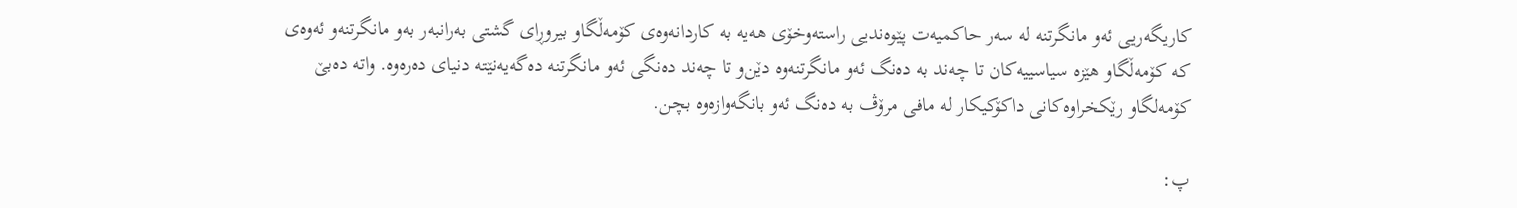كاریگه‌ريی‌ ئه‌و مانگرتنه‌ له‌ سه‌ر حاكمیه‌ت پێوه‌ندیی‌ راسته‌وخۆی‌ هه‌یه‌ به‌ كاردانه‌وه‌ی‌ كۆمه‌ڵگا‌و بیروڕای‌ گشتی‌ به‌رانبه‌ر به‌و مانگرتنه‌‌و ئه‌وه‌ی‌ كه‌ كۆمه‌ڵگا‌و هێزه‌ سیاسیيه‌كان تا چه‌ند به‌ ده‌نگ ئه‌و مانگرتنه‌وه‌ دێن‌و تا چه‌ند ده‌نگی‌ ئه‌و مانگرتنه‌ ده‌گه‌یه‌نێته‌ دنیای‌ ده‌ره‌وه‌. واته‌ ده‌بێ كۆمه‌لگا‌و رێكخراوه‌كانی‌ داكۆكیكار له‌ مافی‌ مرۆڤ به‌ ده‌نگ ئه‌و بانگه‌وازه‌وه‌ بچن.

پ: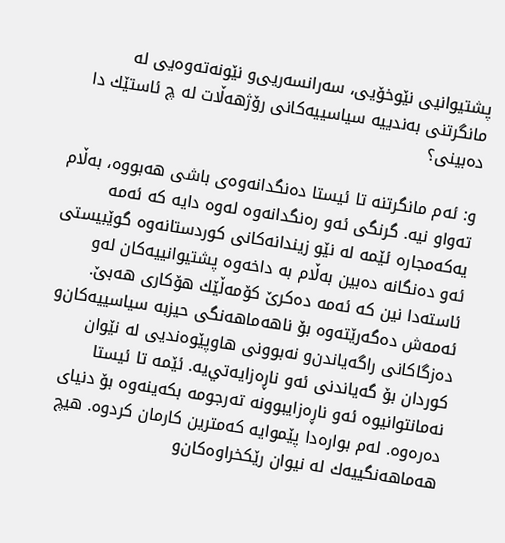پشتیوانیی‌ نێوخۆیی‌، سه‌رانسه‌ریی‌‌و نێونه‌ته‌وه‌یی‌ له‌ مانگرتنی‌ به‌ندییه‌ سیاسییه‌كانی‌ رۆژهه‌ڵات له‌ چ ئاستێك دا ده‌بینی‌؟

و: ئه‌م مانگرتنه‌ تا ئیستا ده‌نگدانه‌وه‌ی‌ باشی‌ هه‌بووه،‌ به‌ڵام ته‌واو نیه‌. گرنگی‌ ئه‌و ره‌نگدانه‌وه‌ له‌وه ‌دایه‌ كه‌ ئه‌مه‌ یه‌كه‌مجاره‌ ئێمه‌ له‌ نێو زیندانه‌كانی‌ كوردستانه‌وه‌ گوێبیستی‌ ئه‌و ده‌نگانه‌ ده‌بین به‌ڵام به‌ داخه‌وه‌ پشتیوانيیه‌كان له‌و ئاسته‌دا نین كه‌ ئه‌مه‌ ده‌كرێ كۆمه‌ڵێك هۆكاری‌ هه‌بێ. ئه‌مه‌ش ده‌گه‌رێته‌و‌ه‌ بۆ ناهه‌ماهه‌نگی‌ حیزبه‌ سیاسييه‌‌كان‌و ده‌زگاكانی‌ راگه‌یاندن‌و نه‌بوونی‌ هاوپێوه‌ندیی‌‌ له‌ نێوان كوردان بۆ گه‌یاندنی‌ ئه‌و ناڕه‌زایه‌تي‌یه‌. ئێمه‌ تا ئیستا نه‌مانتوانیوه‌ ئه‌و ناڕه‌زایبوونه‌ ته‌رجومه‌ بكه‌ینه‌وه‌ بۆ دنیای‌ ده‌ره‌وه‌‌. له‌م بواره‌دا پێموایه‌ كه‌مترین كارمان كردوه‌. هیچ هه‌ماهه‌نگیيه‌ك له‌ نیوان رێكخراوه‌كان‌و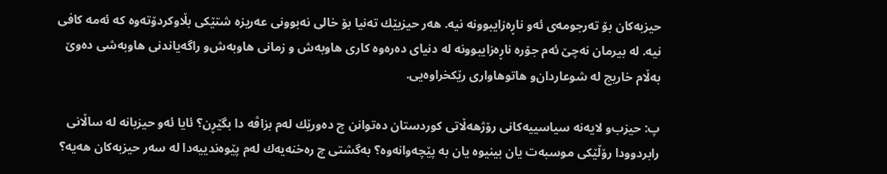حیزبه‌كان بۆ ته‌رجومه‌ی‌ ئه‌و ناڕه‌زایبوونه‌ نیه‌. هه‌ر حیزبێك ته‌نیا بۆ خالی‌ نه‌بوونی‌ عه‌ریزه‌ شتێكی‌ بڵاوكردۆته‌وه‌ كه‌ ئه‌مه‌ كافی‌ نیه‌. له‌ بیرمان نه‌چێ ئه‌م جۆره‌ ناڕه‌زایبوونه‌ له‌ دنیای‌ ده‌ره‌وه‌‌ كاری‌ هاوبه‌ش و زمانی‌ هاوبه‌ش‌و راگه‌یاندنی‌ هاوبه‌شى‌ ده‌وێ‌ به‌ڵام خاریج له‌ شوعاردان‌و هاتوهاواری‌ رێكخراوه‌یی‌.

پ: حیزب‌و لایه‌نه‌ سیاسییه‌كانی‌ رۆژهه‌ڵاتی‌ كوردستان ده‌توانن چ ده‌ورێك له‌م بزاڤه‌ دا بگێڕن؟ ئایا ئه‌و حیزبانه‌ له‌ ساڵانی‌ رابردوودا رۆڵێكی‌ موسبه‌ت یان بینیوه‌ یان به‌ پێچه‌وانه‌وه‌؟ به‌گشتی‌ چ ره‌خنه‌یه‌ك له‌م پێوه‌ندییه‌دا له‌ سه‌ر حیزبه‌كان هه‌یه‌؟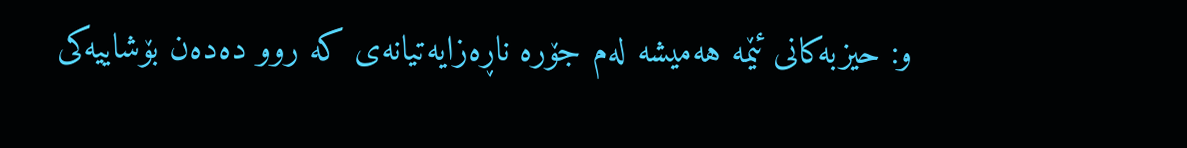و: حیزبه‌كانی‌ ئێمه‌ هه‌میشه‌ له‌م جۆره‌ ناڕه‌زایه‌تیانه‌ی‌ كه‌ روو ده‌ده‌ن بۆشاییه‌كی‌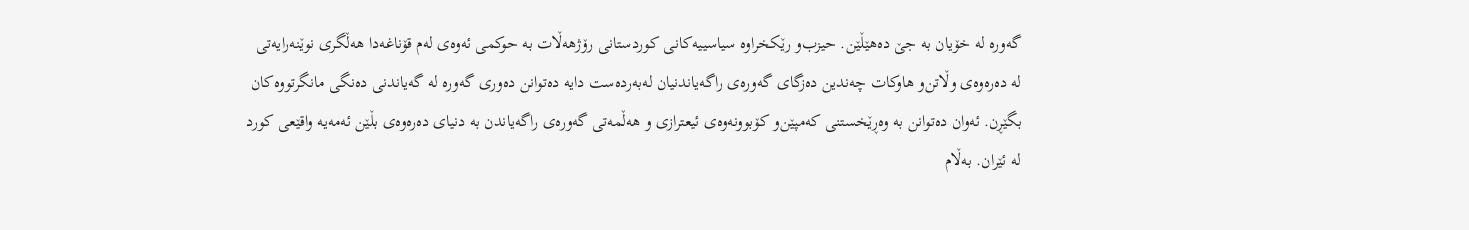گه‌و‌ره‌ له ‌خۆیان به‌ جێ‌ ده‌هێڵێن. حیزب‌و رێكخراوه‌ سیاسیيه‌كانی‌ كوردستانی‌ رۆژهه‌ڵات به‌ حوكمی‌ ئه‌وه‌ی‌ له‌م قۆناغه‌دا هه‌ڵگری‌ نوێنه‌رایه‌تی‌ له‌ ده‌ره‌وه‌ی‌ و‌ڵاتن‌و هاوكات چه‌ندین ده‌زگای‌ گه‌وره‌ی‌ راگه‌یاندنیان له‌به‌رده‌ست دایه‌ ده‌توانن ده‌ور‌ی‌ گه‌وره‌ له‌ گه‌یاندنی‌ ده‌نگی‌ مانگرتووه‌كان بگێڕن. ئه‌وان ده‌توانن به‌ وه‌ڕێخستنی‌ كه‌مپێن‌و كۆبوونه‌وه‌ی‌ ئیعترازی‌ و هه‌ڵمه‌تی‌ گه‌وره‌ی‌ راگه‌یاندن به‌ دنیای‌ ده‌ره‌وه‌ی‌ بڵێن ئه‌مه‌یه‌ واقێعی‌ كورد له‌ ئێران. به‌ڵام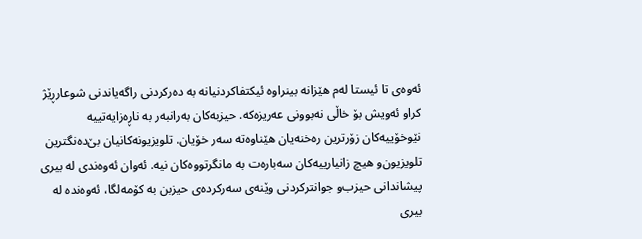ئه‌وه‌ی‌ تا ئیستا له‌م هێزانه‌ بینراوه‌ ئیكتفاكردنیانه‌ به‌ ده‌ركردنی‌ راگه‌یاندنی‌ شوعارڕێژ كراو ئه‌ویش بۆ خاڵی‌ نه‌بوونی‌ عه‌ریزه‌كه‌. حیزبه‌كان به‌رانبه‌ر به‌ ناڕه‌زایه‌تییه‌ نێوخۆيیه‌كان زۆرترین ره‌خنه‌یان هێناوه‌ته‌ سه‌ر خۆیان. تلویزیونه‌كانیان بێ‌ده‌نگترین تلویزیون‌و هیچ زانیاریيه‌كان سه‌باره‌ت به‌‌ مانگرتووه‌كان نیه‌. ئه‌وان ئه‌وه‌ندی‌ له‌ بیری‌ پیشاندانی‌ حیزب‌و جوانتركردنی‌ وێنه‌ی‌ سه‌ركرده‌ی‌ حیزبن به‌ كۆمه‌لگا، ئه‌وه‌نده‌ له‌ بیری‌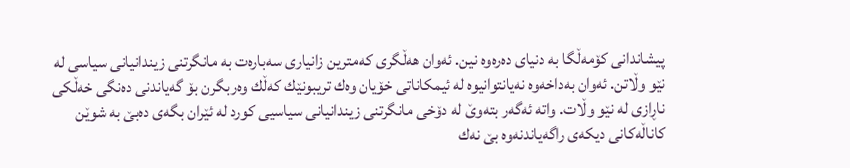پیشاندانی‌ كۆمه‌ڵگا به‌ دنیای‌ ده‌ره‌وه‌ نین. ئه‌وان هه‌ڵگری‌ كه‌مترین زانیاری سه‌باره‌ت به‌ مانگرتنی‌ زیندانیانی‌ سیاسی‌ له‌ نێو وڵاتن. ئه‌وان به‌داخه‌وه‌ نه‌یانتوانیوه‌ له‌ ئیمكاناتی‌ خۆیان وه‌ك تریبونێك كه‌ڵك وه‌ربگرن‌ بۆ گه‌یاندنی‌ ده‌نگی‌ خه‌ڵكی‌ ناڕازی‌ له‌ نێو وڵات. واته‌ ئه‌گه‌ر بته‌وێ‌ له‌ دۆخی‌ مانگرتنی‌ زیندانیانی‌ سیاسيی‌ كورد له‌ ئێران بگه‌ی‌ ده‌بێ به‌ شوێن كاناڵه‌كانی‌ دیكه‌ی‌ راگه‌یاندنه‌وه‌ بێ نه‌ك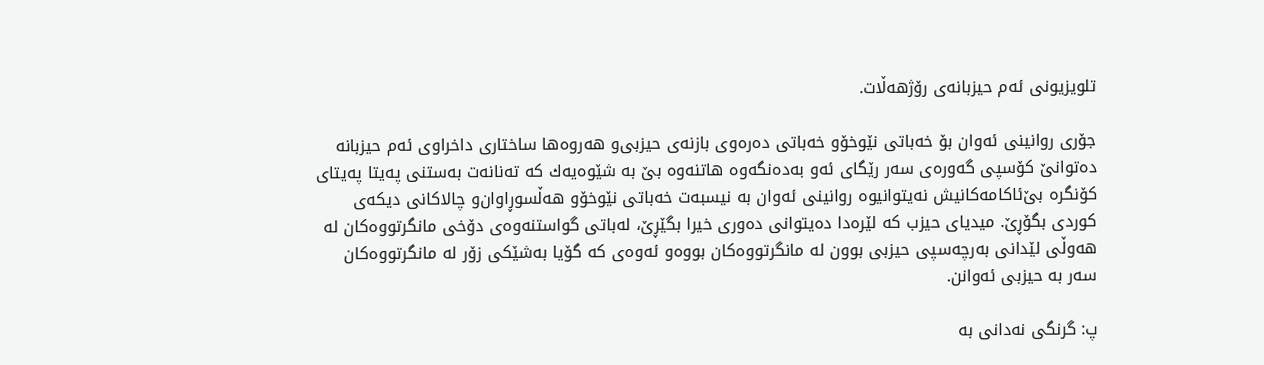تلویزیونى‌ ئه‌م حیزبانه‌ی‌ رۆژهه‌ڵات.

جۆری‌ روانینی‌ ئه‌وان بۆ خه‌باتی‌ نێوخۆ‌و خه‌باتی‌ ده‌ره‌وی‌ بازنه‌ی‌ حیزبی‌‌و هه‌روه‌ها ساختاری‌ داخراوی‌ ئه‌م حیزبانه‌ ده‌توانێ‌ كۆسپی‌ گه‌وره‌ی‌ سه‌ر رێگای‌ ئه‌و به‌ده‌نگه‌وه‌ هاتنه‌وه‌ بێ به‌ شێوه‌یه‌ك كه‌ ته‌نانه‌ت به‌ستنی‌ په‌یتا په‌یتای‌ كۆنگره‌ بێ‌ئاكامه‌كانیش نه‌یتوانیوه‌ روانینی‌ ئه‌وان به‌ نیسبه‌ت خه‌باتی‌ نێوخۆ‌و هه‌ڵسوڕاوان‌و چا‌لاكانی‌ دیكه‌ی‌ كوردی‌ بگۆڕێ. میدیای‌ حیزب كه‌ لێره‌دا ده‌یتوانى‌ ده‌وری‌ خیرا بگێڕێ، له‌باتی‌ گواستنه‌وه‌ی‌ دۆخی‌ مانگرتووه‌كان له‌ هه‌وڵی‌ لێدانی‌ به‌رچه‌سپی‌ حیزبی‌ بوون له‌ مانگرتووه‌كان بووه‌‌و ئه‌وه‌ی‌ كه‌ گۆیا به‌شێكی‌ زۆر له‌ مانگرتووه‌كان سه‌ر به‌ حیزبی‌ ئه‌وانن.

پ: گرنگی‌ نه‌دانی‌ به‌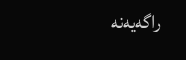راگه‌یه‌نه‌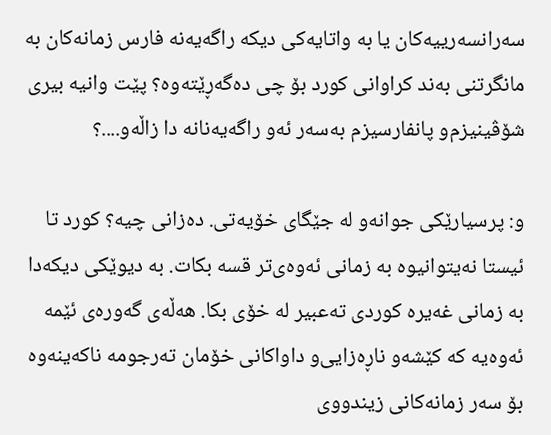سه‌رانسه‌رییه‌كان یا به‌ واتایه‌كی‌ دیكه‌ راگه‌یه‌نه‌ فارس‌ زمانه‌كان به‌ مانگرتنی‌ به‌ند كراوانی‌ كورد بۆ چی‌ ده‌گه‌ڕێته‌وه‌؟ پێت وانیه‌ بیری‌ شۆڤینیزم‌و پانفارسیزم به‌سه‌ر ئه‌و راگه‌یه‌نانه‌ دا زاڵه‌و....؟

و: پرسیارێكی‌ جوانه‌‌و له‌ جێگای‌ خۆیه‌تی‌. ده‌زانی‌ چیه‌؟ كورد تا ئیستا نه‌یتوانیوه‌ به‌ زمانی‌ ئه‌وه‌ی‌تر قسه‌ بكات. به‌ دیوێكی‌ دیكه‌دا‌ به‌ زمانی‌ غه‌یره‌ كوردی‌ ته‌عبیر له‌ خۆی‌ بكا. هه‌ڵه‌ی‌ گه‌وره‌ی‌ ئێمه‌ ئه‌وه‌یه‌ كه‌ كێشه‌‌و ناڕه‌زایی‌‌و داواكانی‌ خۆمان ته‌رجومه‌ ناكه‌ینه‌وه‌ بۆ سه‌ر زمانه‌كانی‌ زیندووی‌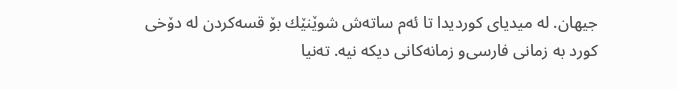جیهان. له‌ میدیای‌ كوردیدا‌ تا ئه‌م ساته‌ش شوێنێك بۆ قسه‌كردن له‌ دۆخی‌ كورد به‌ زمانی‌ فارسی‌‌و زمانه‌كانی‌ دیكه‌ نیه‌. ته‌نیا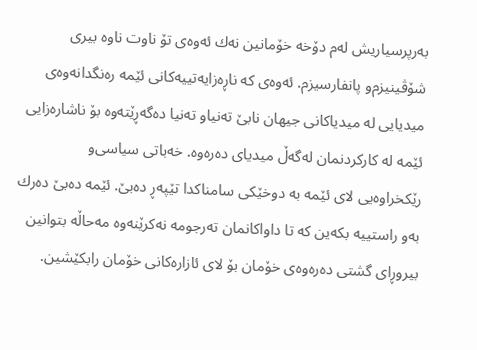به‌رپرسیاریش له‌م دۆخه‌ خۆمانین نه‌ك ئه‌وه‌ی‌ تۆ ناوت ناوه‌ بیری‌ شۆڤینیزم‌و پانفارسیزم. ئه‌وه‌ی‌ كه‌ ناڕه‌زایه‌تیيه‌كانی‌ ئێمه‌ ره‌نگدانه‌وه‌ی‌ میدیایی‌ له‌ میدیاكانی‌ جیهان نابێ ته‌نیاو ته‌نیا ده‌گه‌ڕێته‌وه‌ بۆ ناشاره‌زایی‌ ئێمه‌ له ‌كاركردنمان له‌گه‌ڵ میدیای‌ ده‌ره‌وه‌. خه‌باتی‌ سیاسی‌‌و رێكخراوه‌یی‌ ‌لای‌ ئێمه‌ به‌ دوخێكی‌ سامناكدا تێپه‌ڕ ده‌بێ. ئێمه‌ ده‌بێ ده‌رك به‌و‌ راستییه‌ بكه‌ین كه‌ تا داواكانمان ته‌رجومه‌ نه‌كرێنه‌وه‌ مه‌حاڵه‌ بتوانین بیروڕای‌ گشتی‌ ده‌ره‌وه‌ی‌ خۆمان بۆ ‌لای‌ ئازاره‌كانی‌ خۆمان رابكێشین.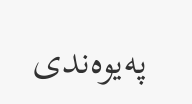په‌یوه‌ندی